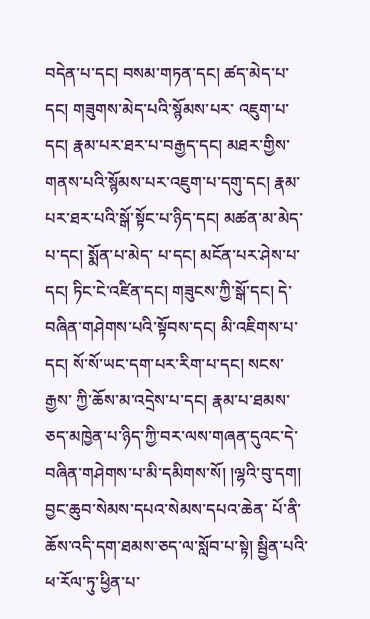བདེན་པ་དང། བསམ་གཏན་དང། ཚད་མེད་པ་དང། གཟུགས་མེད་པའི་སྙོམས་པར་ འཇུག་པ་དང། རྣམ་པར་ཐར་པ་བརྒྱད་དང། མཐར་གྱིས་གནས་པའི་སྙོམས་པར་འཇུག་པ་དགུ་དང། རྣམ་པར་ཐར་པའི་སྒོ་སྟོང་པ་ཉིད་དང། མཚན་མ་མེད་པ་དང། སྨོན་པ་མེད་ པ་དང། མངོན་པར་ཤེས་པ་དང། ཏིང་ངེ་འཛིན་དང། གཟུངས་ཀྱི་སྒོ་དང། དེ་བཞིན་གཤེགས་པའི་སྟོབས་དང། མི་འཇིགས་པ་དང། སོ་སོ་ཡང་དག་པར་རིག་པ་དང། སངས་རྒྱས་ ཀྱི་ཆོས་མ་འདྲེས་པ་དང། རྣམ་པ་ཐམས་ཅད་མཁྱེན་པ་ཉིད་ཀྱི་བར་ལས་གཞན་དུའང་དེ་བཞིན་གཤེགས་པ་མི་དམིགས་སོ། །ལྷའི་བུ་དག། བྱང་ཆུབ་སེམས་དཔའ་སེམས་དཔའ་ཆེན་ པོ་ནི་ཆོས་འདི་དག་ཐམས་ཅད་ལ་སློབ་པ་སྟེ། སྦྱིན་པའི་ཕ་རོལ་ཏུ་ཕྱིན་པ་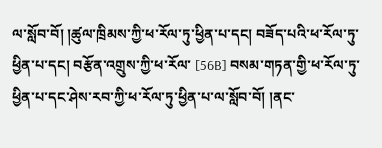ལ་སློབ་བོ། །ཚུལ་ཁྲིམས་ཀྱི་ཕ་རོལ་ཏུ་ཕྱིན་པ་དང། བཟོད་པའི་ཕ་རོལ་ཏུ་ཕྱིན་པ་དང། བརྩོན་འགྲུས་ཀྱི་ཕ་རོལ་ [56B] བསམ་གཏན་གྱི་ཕ་རོལ་ཏུ་ཕྱིན་པ་དང་ཤེས་རབ་ཀྱི་ཕ་རོལ་ཏུ་ཕྱིན་པ་ལ་སློབ་བོ། །ནང་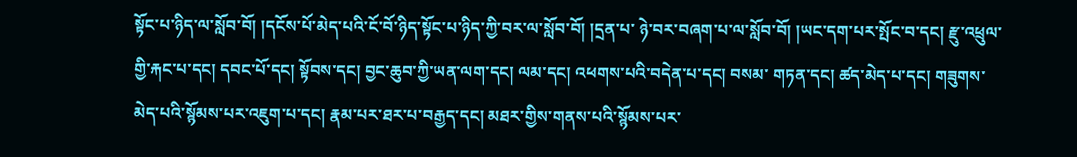སྟོང་པ་ཉིད་ལ་སློབ་བོ། །དངོས་པོ་མེད་པའི་ངོ་བོ་ཉིད་སྟོང་པ་ཉིད་ཀྱི་བར་ལ་སློབ་བོ། །དྲན་པ་ ཉེ་བར་བཞག་པ་ལ་སློབ་བོ། །ཡང་དག་པར་སྤོང་བ་དང། རྫུ་འཕྲུལ་གྱི་རྐང་པ་དང། དབང་པོ་དང། སྟོབས་དང། བྱང་ཆུབ་ཀྱི་ཡན་ལག་དང། ལམ་དང། འཕགས་པའི་བདེན་པ་དང། བསམ་ གཏན་དང། ཚད་མེད་པ་དང། གཟུགས་མེད་པའི་སྙོམས་པར་འཇུག་པ་དང། རྣམ་པར་ཐར་པ་བརྒྱད་དང། མཐར་གྱིས་གནས་པའི་སྙོམས་པར་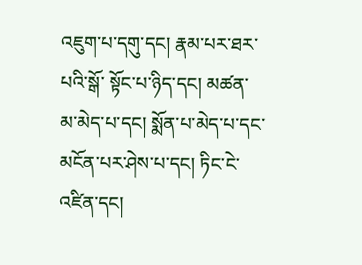འཇུག་པ་དགུ་དང། རྣམ་པར་ཐར་པའི་སྒོ་ སྟོང་པ་ཉིད་དང། མཚན་མ་མེད་པ་དང། སྨོན་པ་མེད་པ་དང་མངོན་པར་ཤེས་པ་དང། ཏིང་ངེ་འཛིན་དང།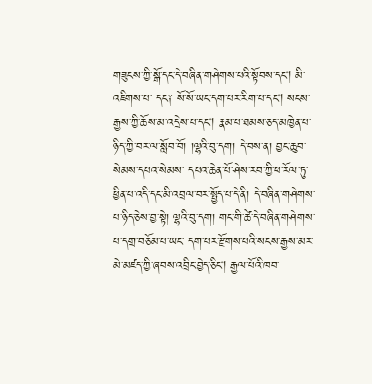གཟུངས་ཀྱི་སྒོ་དང་དེ་བཞིན་གཤེགས་པའི་སྟོབས་དང། མི་འཇིགས་པ་ དང༑ སོ་སོ་ཡང་དག་པར་རིག་པ་དང། སངས་རྒྱས་ཀྱི་ཆོས་མ་འདྲེས་པ་དང། རྣམ་པ་ཐམས་ཅད་མཁྱེན་པ་ཉིད་ཀྱི་བར་ལ་སློབ་བོ། །ལྷའི་བུ་དག། དེ་བས་ན། བྱང་ཆུབ་སེམས་དཔའ་སེམས་ དཔའ་ཆེན་པོ་ཤེས་རབ་ཀྱི་ཕ་རོལ་ཏུ་ཕྱིན་པ་འདི་དང་མི་འབྲལ་བར་སྤྱོད་པ་དེ་ནི། དེ་བཞིན་གཤེགས་པ་ཉིད་ཅེས་བྱ་སྟེ། ལྷའི་བུ་དག། གང་གི་ཚེ་དེ་བཞིན་གཤེགས་པ་དགྲ་བཅོམ་པ་ཡང་ དག་པར་རྫོགས་པའི་སངས་རྒྱས་མར་མེ་མཛད་ཀྱི་ཞབས་འབྲིང་བྱེད་ཅིང། རྒྱལ་པོའི་ཁབ་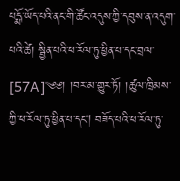པདྨོ་ཡོད་པའི་ནང་གི་ཚོང་འདུས་ཀྱི་དབུས་ན་འདུག་པའི་ཚེ། སྦྱིན་པའི་ཕ་རོལ་ཏུ་ཕྱིན་པ་དང་བྲལ་ [57A]༄༅། །བར་མ་གྱུར་ཏོ། །ཚུལ་ཁྲིམས་ཀྱི་ཕ་རོལ་ཏུ་ཕྱིན་པ་དང། བཟོད་པའི་ཕ་རོལ་ཏུ་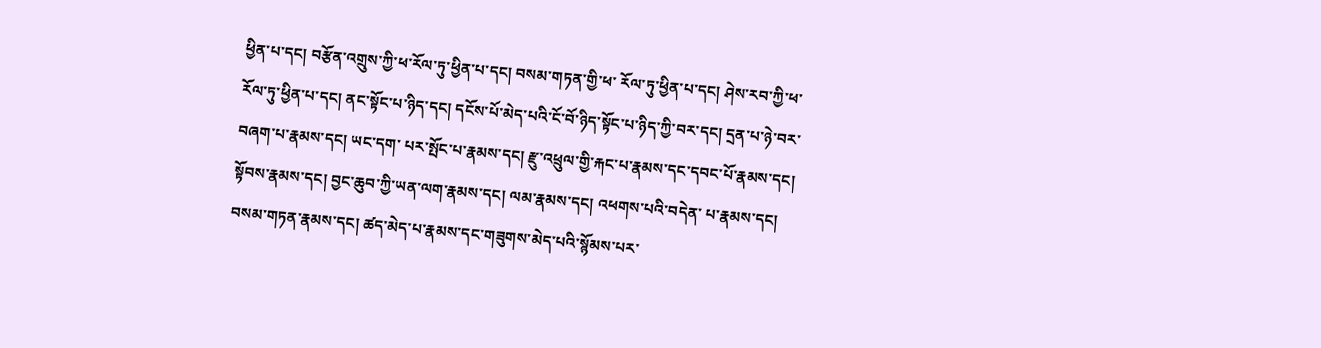ཕྱིན་པ་དང། བརྩོན་འགྲུས་ཀྱི་ཕ་རོལ་ཏུ་ཕྱིན་པ་དང། བསམ་གཏན་གྱི་ཕ་ རོལ་ཏུ་ཕྱིན་པ་དང། ཤེས་རབ་ཀྱི་ཕ་རོལ་ཏུ་ཕྱིན་པ་དང། ནང་སྟོང་པ་ཉིད་དང། དངོས་པོ་མེད་པའི་ངོ་བོ་ཉིད་སྟོང་པ་ཉིད་ཀྱི་བར་དང། དྲན་པ་ཉེ་བར་བཞག་པ་རྣམས་དང། ཡང་དག་ པར་སྤོང་པ་རྣམས་དང། རྫུ་འཕྲུལ་གྱི་རྐང་པ་རྣམས་དང་དབང་པོ་རྣམས་དང། སྟོབས་རྣམས་དང། བྱང་ཆུབ་ཀྱི་ཡན་ལག་རྣམས་དང། ལམ་རྣམས་དང། འཕགས་པའི་བདེན་ པ་རྣམས་དང། བསམ་གཏན་རྣམས་དང། ཚད་མེད་པ་རྣམས་དང་གཟུགས་མེད་པའི་སྙོམས་པར་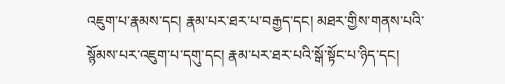འཇུག་པ་རྣམས་དང། རྣམ་པར་ཐར་པ་བརྒྱད་དང། མཐར་གྱིས་གནས་པའི་ སྙོམས་པར་འཇུག་པ་དགུ་དང། རྣམ་པར་ཐར་པའི་སྒོ་སྟོང་པ་ཉིད་དང།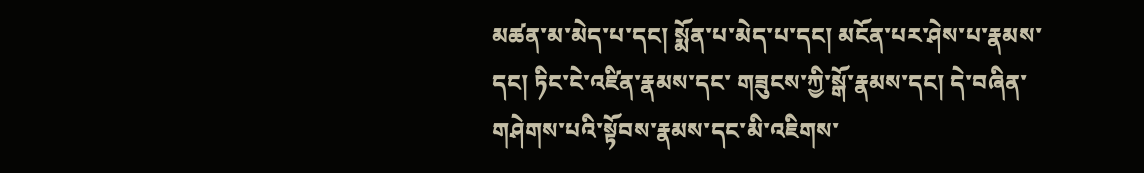མཚན་མ་མེད་པ་དང། སྨོན་པ་མེད་པ་དང། མངོན་པར་ཤེས་པ་རྣམས་དང། ཏིང་ངེ་འཛིན་རྣམས་དང་ གཟུངས་ཀྱི་སྒོ་རྣམས་དང། དེ་བཞིན་གཤེགས་པའི་སྟོབས་རྣམས་དང་མི་འཇིགས་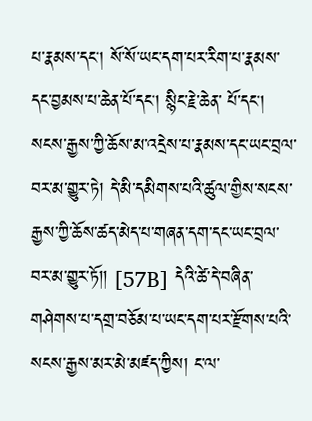པ་རྣམས་དང། སོ་སོ་ཡང་དག་པར་རིག་པ་རྣམས་དང་བྱམས་པ་ཆེན་པོ་དང། སྙིང་རྗེ་ཆེན་ པོ་དང། སངས་རྒྱས་ཀྱི་ཆོས་མ་འདྲེས་པ་རྣམས་དང་ཡང་བྲལ་བར་མ་གྱུར་ཏེ། དེ་མི་དམིགས་པའི་ཚུལ་གྱིས་སངས་རྒྱས་ཀྱི་ཆོས་ཚད་མེད་པ་གཞན་དག་དང་ཡང་བྲལ་བར་མ་གྱུར་ཏོ།། [57B] དེའི་ཚེ་དེ་བཞིན་གཤེགས་པ་དགྲ་བཅོམ་པ་ཡང་དག་པར་རྫོགས་པའི་སངས་རྒྱས་མར་མེ་མཛད་ཀྱིས། ང་ལ་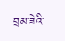བྲམ་ཟེའི་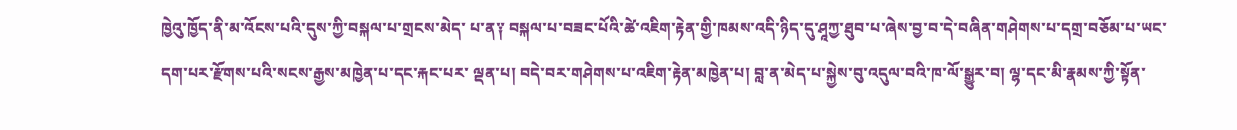ཁྱེའུ་ཁྱོད་ནི་མ་འོངས་པའི་དུས་ཀྱི་བསྐལ་པ་གྲངས་མེད་ པ་ན༑ བསྐལ་པ་བཟང་པོའི་ཚེ་འཇིག་རྟེན་གྱི་ཁམས་འདི་ཉིད་དུ་ཤཱཀྱ་ཐུབ་པ་ཞེས་བྱ་བ་དེ་བཞིན་གཤེགས་པ་དགྲ་བཅོམ་པ་ཡང་དག་པར་རྫོགས་པའི་སངས་རྒྱས་མཁྱེན་པ་དང་རྐང་པར་ ལྡན་པ། བདེ་བར་གཤེགས་པ་འཇིག་རྟེན་མཁྱེན་པ། བླ་ན་མེད་པ་སྐྱེས་བུ་འདུལ་བའི་ཁ་ལོ་སྒྱུར་བ། ལྷ་དང་མི་རྣམས་ཀྱི་སྟོན་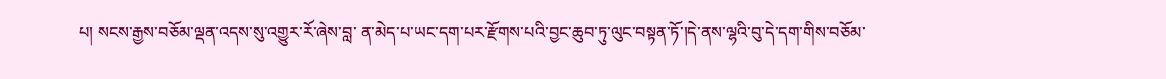པ། སངས་རྒྱས་བཅོམ་ལྡན་འདས་སུ་འགྱུར་རོ་ཞེས་བླ་ ན་མེད་པ་ཡང་དག་པར་རྫོགས་པའི་བྱང་ཆུབ་ཏུ་ལུང་བསྟན་ཏོ་།དེ་ནས་ལྷའི་བུ་དེ་དག་གིས་བཅོམ་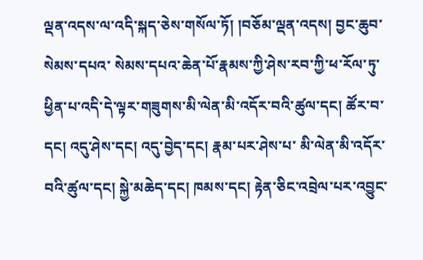ལྡན་འདས་ལ་འདི་སྐད་ཅེས་གསོལ་ཏོ། །བཅོམ་ལྡན་འདས། བྱང་ཆུབ་སེམས་དཔའ་ སེམས་དཔའ་ཆེན་པོ་རྣམས་ཀྱི་ཤེས་རབ་ཀྱི་ཕ་རོལ་ཏུ་ཕྱིན་པ་འདི་དེ་ལྟར་གཟུགས་མི་ལེན་མི་འདོར་བའི་ཚུལ་དང། ཚོར་བ་དང། འདུ་ཤེས་དང། འདུ་བྱེད་དང། རྣམ་པར་ཤེས་པ་ མི་ལེན་མི་འདོར་བའི་ཚུལ་དང། སྐྱེ་མཆེད་དང། ཁམས་དང། རྟེན་ཅིང་འབྲེལ་པར་འབྱུང་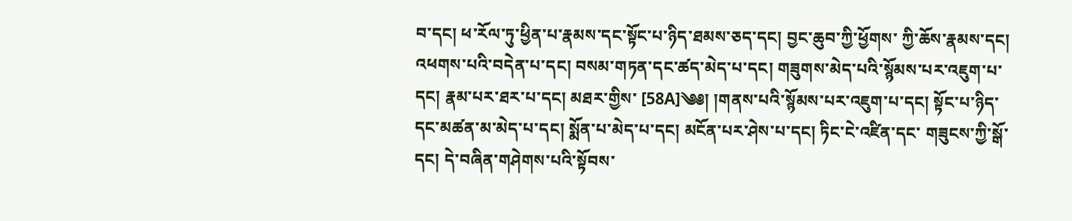བ་དང། ཕ་རོལ་ཏུ་ཕྱིན་པ་རྣམས་དང་སྟོང་པ་ཉིད་ཐམས་ཅད་དང། བྱང་ཆུབ་ཀྱི་ཕྱོགས་ ཀྱི་ཆོས་རྣམས་དང། འཕགས་པའི་བདེན་པ་དང། བསམ་གཏན་དང་ཚད་མེད་པ་དང། གཟུགས་མེད་པའི་སྙོམས་པར་འཇུག་པ་དང། རྣམ་པར་ཐར་པ་དང། མཐར་གྱིས་ [58A]༄༅། །གནས་པའི་སྙོམས་པར་འཇུག་པ་དང། སྟོང་པ་ཉིད་དང་མཚན་མ་མེད་པ་དང། སྨོན་པ་མེད་པ་དང། མངོན་པར་ཤེས་པ་དང། ཏིང་ངེ་འཛིན་དང་ གཟུངས་ཀྱི་སྒོ་དང། དེ་བཞིན་གཤེགས་པའི་སྟོབས་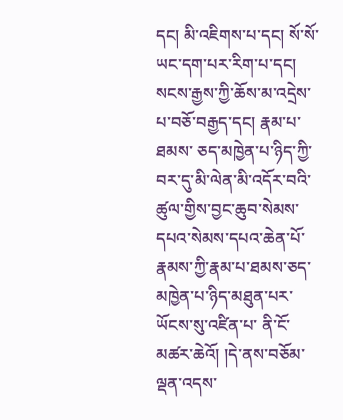དང། མི་འཇིགས་པ་དང། སོ་སོ་ཡང་དག་པར་རིག་པ་དང། སངས་རྒྱས་ཀྱི་ཆོས་མ་འདྲེས་པ་བཅོ་བརྒྱད་དང། རྣམ་པ་ཐམས་ ཅད་མཁྱེན་པ་ཉིད་ཀྱི་བར་དུ་མི་ལེན་མི་འདོར་བའི་ཚུལ་གྱིས་བྱང་ཆུབ་སེམས་དཔའ་སེམས་དཔའ་ཆེན་པོ་རྣམས་ཀྱི་རྣམ་པ་ཐམས་ཅད་མཁྱེན་པ་ཉིད་མཐུན་པར་ཡོངས་སུ་འཛིན་པ་ ནི་ངོ་མཚར་ཆེའོ། །དེ་ནས་བཅོམ་ལྡན་འདས་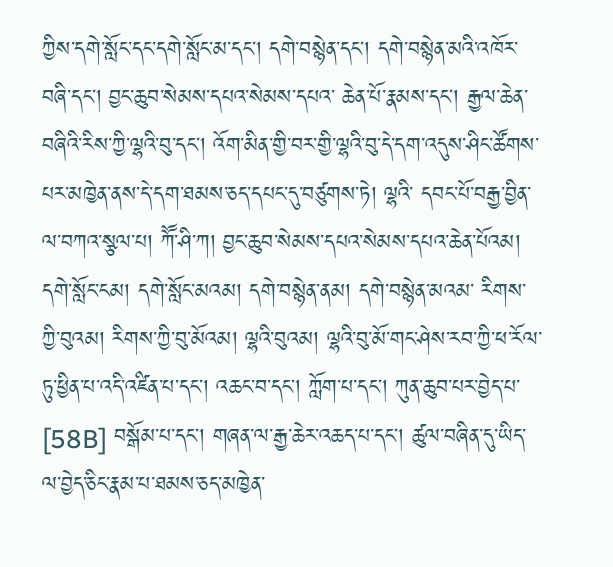ཀྱིས་དགེ་སློང་དང་དགེ་སློང་མ་དང། དགེ་བསྙེན་དང། དགེ་བསྙེན་མའི་འཁོར་བཞི་དང། བྱང་ཆུབ་སེམས་དཔའ་སེམས་དཔའ་ ཆེན་པོ་རྣམས་དང། རྒྱལ་ཆེན་བཞིའི་རིས་ཀྱི་ལྷའི་བུ་དང། འོག་མིན་གྱི་བར་གྱི་ལྷའི་བུ་དེ་དག་འདུས་ཤིང་ཚོགས་པར་མཁྱེན་ནས་དེ་དག་ཐམས་ཅད་དཔང་དུ་བཙུགས་ཏེ། ལྷའི་ དབང་པོ་བརྒྱ་བྱིན་ལ་བཀའ་སྩལ་པ། ཀཽ་ཤི་ཀ། བྱང་ཆུབ་སེམས་དཔའ་སེམས་དཔའ་ཆེན་པོའམ། དགེ་སློང་ངམ། དགེ་སློང་མའམ། དགེ་བསྙེན་ནམ། དགེ་བསྙེན་མའམ་ རིགས་ཀྱི་བུའམ། རིགས་ཀྱི་བུ་མོའམ། ལྷའི་བུའམ། ལྷའི་བུ་མོ་གང་ཤེས་རབ་ཀྱི་ཕ་རོལ་ཏུ་ཕྱིན་པ་འདི་འཛིན་པ་དང། འཆང་བ་དང། ཀློག་པ་དང། ཀུན་ཆུབ་པར་བྱེད་པ་ [58B] བསྒོམ་པ་དང། གཞན་ལ་རྒྱ་ཆེར་འཆད་པ་དང། ཚུལ་བཞིན་དུ་ཡིད་ལ་བྱེད་ཅིང་རྣམ་པ་ཐམས་ཅད་མཁྱེན་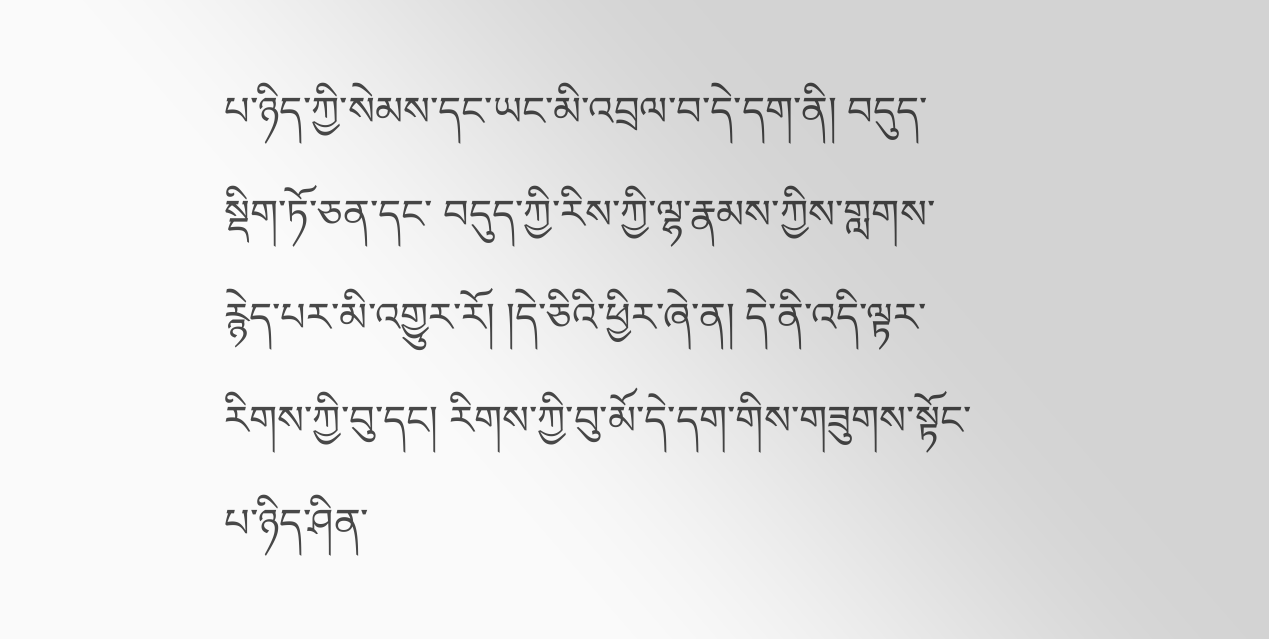པ་ཉིད་ཀྱི་སེམས་དང་ཡང་མི་འབྲལ་བ་དེ་དག་ནི། བདུད་སྡིག་ཏོ་ཅན་དང་ བདུད་ཀྱི་རིས་ཀྱི་ལྷ་རྣམས་ཀྱིས་གླགས་རྙེད་པར་མི་འགྱུར་རོ། །དེ་ཅིའི་ཕྱིར་ཞེ་ན། དེ་ནི་འདི་ལྟར་རིགས་ཀྱི་བུ་དང། རིགས་ཀྱི་བུ་མོ་དེ་དག་གིས་གཟུགས་སྟོང་པ་ཉིད་ཤིན་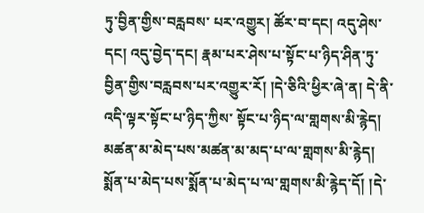ཏུ་བྱིན་གྱིས་བརླབས་ པར་འགྱུར། ཚོར་བ་དང། འདུ་ཤེས་དང། འདུ་བྱེད་དང། རྣམ་པར་ཤེས་པ་སྟོང་པ་ཉིད་ཤིན་ཏུ་བྱིན་གྱིས་བརླབས་པར་འགྱུར་རོ། །དེ་ཅིའི་ཕྱིར་ཞེ་ན། དེ་ནི་འདི་ལྟར་སྟོང་པ་ཉིད་ཀྱིས་ སྟོང་པ་ཉིད་ལ་གླགས་མི་རྙེད། མཚན་མ་མེད་པས་མཚན་མ་མད་པ་ལ་གླགས་མི་རྙེད། སྨོན་པ་མེད་པས་སྨོན་པ་མེད་པ་ལ་གླགས་མི་རྙེད་དོ། །དེ་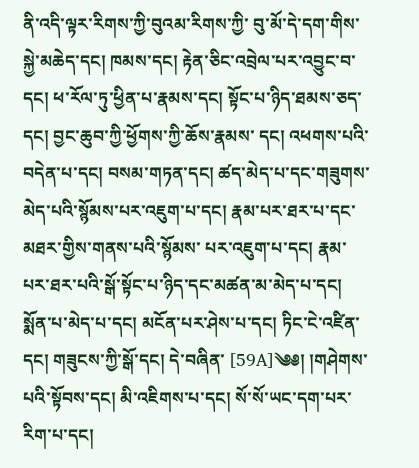ནི་འདི་ལྟར་རིགས་ཀྱི་བུའམ་རིགས་ཀྱི་ བུ་མོ་དེ་དག་གིས་སྐྱེ་མཆེད་དང། ཁམས་དང། རྟེན་ཅིང་འབྲེལ་པར་འབྱུང་བ་དང། ཕ་རོལ་ཏུ་ཕྱིན་པ་རྣམས་དང། སྟོང་པ་ཉིད་ཐམས་ཅད་དང། བྱང་ཆུབ་ཀྱི་ཕྱོགས་ཀྱི་ཆོས་རྣམས་ དང། འཕགས་པའི་བདེན་པ་དང། བསམ་གཏན་དང། ཚད་མེད་པ་དང་གཟུགས་མེད་པའི་སྙོམས་པར་འཇུག་པ་དང། རྣམ་པར་ཐར་པ་དང་མཐར་གྱིས་གནས་པའི་སྙོམས་ པར་འཇུག་པ་དང། རྣམ་པར་ཐར་པའི་སྒོ་སྟོང་པ་ཉིད་དང་མཚན་མ་མེད་པ་དང། སྨོན་པ་མེད་པ་དང། མངོན་པར་ཤེས་པ་དང། ཏིང་ངེ་འཛིན་དང། གཟུངས་ཀྱི་སྒོ་དང། དེ་བཞིན་ [59A]༄༅། །གཤེགས་པའི་སྟོབས་དང། མི་འཇིགས་པ་དང། སོ་སོ་ཡང་དག་པར་རིག་པ་དང།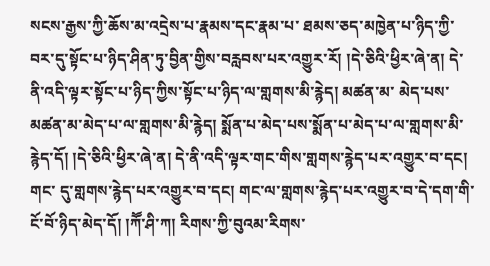སངས་རྒྱས་ཀྱི་ཆོས་མ་འདྲེས་པ་རྣམས་དང་རྣམ་པ་ ཐམས་ཅད་མཁྱེན་པ་ཉིད་ཀྱི་བར་དུ་སྟོང་པ་ཉིད་ཤིན་ཏུ་བྱིན་གྱིས་བརླབས་པར་འགྱུར་རོ། །དེ་ཅིའི་ཕྱིར་ཞེ་ན། དེ་ནི་འདི་ལྟར་སྟོང་པ་ཉིད་ཀྱིས་སྟོང་པ་ཉིད་ལ་གླགས་མི་རྙེད། མཚན་མ་ མེད་པས་མཚན་མ་མེད་པ་ལ་གླགས་མི་རྙེད། སྨོན་པ་མེད་པས་སྨོན་པ་མེད་པ་ལ་གླགས་མི་རྙེད་དོ། །དེ་ཅིའི་ཕྱིར་ཞེ་ན། དེ་ནི་འདི་ལྟར་གང་གིས་གླགས་རྙེད་པར་འགྱུར་བ་དང། གང་ དུ་གླགས་རྙེད་པར་འགྱུར་བ་དང། གང་ལ་གླགས་རྙེད་པར་འགྱུར་བ་དེ་དག་གི་ངོ་བོ་ཉིད་མེད་དོ། །ཀཽ་ཤི་ཀ། རིགས་ཀྱི་བུའམ་རིགས་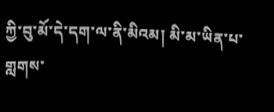ཀྱི་བུ་མོ་དེ་དག་ལ་ནི་མིའམ། མི་མ་ཡིན་པ་གླགས་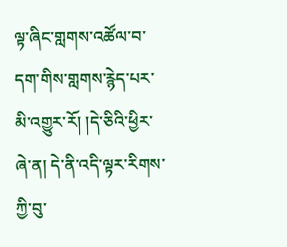ལྟ་ཞིང་གླགས་འཚོལ་བ་དག་གིས་གླགས་རྙེད་པར་མི་འགྱུར་རོ། །དེ་ཅིའི་ཕྱིར་ཞེ་ན། དེ་ནི་འདི་ལྟར་རིགས་ཀྱི་བུ་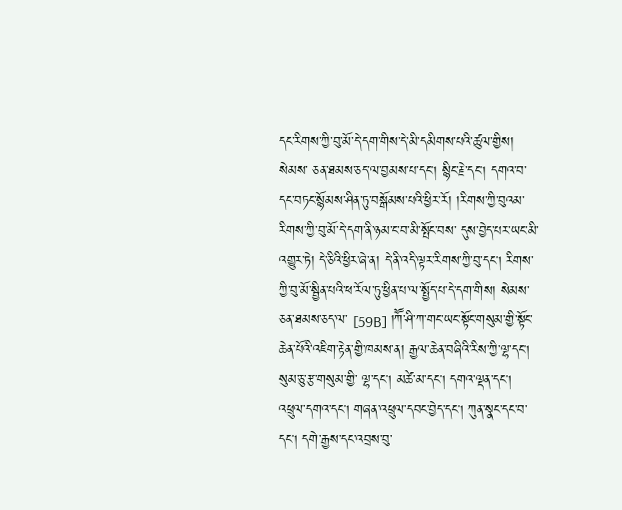དང་རིགས་ཀྱི་བུ་མོ་དེ་དག་གིས་དེ་མི་དམིགས་པའི་ཚུལ་གྱིས། སེམས་ ཅན་ཐམས་ཅད་ལ་བྱམས་པ་དང། སྙིང་རྗེ་དང། དགའ་བ་དང་བཏང་སྙོམས་ཤིན་ཏུ་བསྒོམས་པའི་ཕྱིར་རོ། །རིགས་ཀྱི་བུའམ་རིགས་ཀྱི་བུ་མོ་དེ་དག་ནི་ཉམ་ང་བ་མི་སྤོང་བས་ དུས་བྱེད་པར་ཡང་མི་འགྱུར་ཏེ། དེ་ཅིའི་ཕྱིར་ཞེ་ན། དེ་ནི་འདི་ལྟར་རིགས་ཀྱི་བུ་དང། རིགས་ཀྱི་བུ་མོ་སྦྱིན་པའི་ཕ་རོལ་ཏུ་ཕྱིན་པ་ལ་སྤྱོད་པ་དེ་དག་གིས། སེམས་ཅན་ཐམས་ཅད་ལ་ [59B] །ཀཽ་ཤི་ཀ་གང་ཡང་སྟོང་གསུམ་གྱི་སྟོང་ཆེན་པོའི་འཇིག་རྟེན་གྱི་ཁམས་ན། རྒྱལ་ཆེན་བཞིའི་རིས་ཀྱི་ལྷ་དང། སུམ་ཅུ་རྩ་གསུམ་གྱི་ ལྷ་དང། མཚེ་མ་དང། དགའ་ལྡན་དང། འཕྲུལ་དགའ་དང། གཞན་འཕྲུལ་དབང་བྱེད་དང། ཀུན་སྣང་དང་བ་དང། དགེ་རྒྱས་དང་འབྲས་བུ་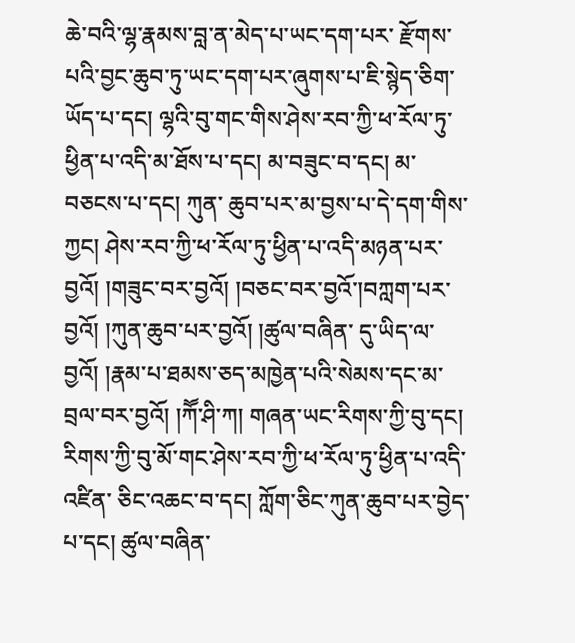ཆེ་བའི་ལྷ་རྣམས་བླ་ན་མེད་པ་ཡང་དག་པར་ རྫོགས་པའི་བྱང་ཆུབ་ཏུ་ཡང་དག་པར་ཞུགས་པ་ཇི་སྙེད་ཅིག་ཡོད་པ་དང། ལྷའི་བུ་གང་གིས་ཤེས་རབ་ཀྱི་ཕ་རོལ་ཏུ་ཕྱིན་པ་འདི་མ་ཐོས་པ་དང། མ་བཟུང་བ་དང། མ་བཅངས་པ་དང། ཀུན་ ཆུབ་པར་མ་བྱས་པ་དེ་དག་གིས་ཀྱང། ཤེས་རབ་ཀྱི་ཕ་རོལ་ཏུ་ཕྱིན་པ་འདི་མཉན་པར་བྱའོ། །གཟུང་བར་བྱའོ། །བཅང་བར་བྱའོ་།བཀླག་པར་བྱའོ། །ཀུན་ཆུབ་པར་བྱའོ། །ཚུལ་བཞིན་ དུ་ཡིད་ལ་བྱའོ། །རྣམ་པ་ཐམས་ཅད་མཁྱེན་པའི་སེམས་དང་མ་བྲལ་བར་བྱའོ། །ཀཽ་ཤི་ཀ། གཞན་ཡང་རིགས་ཀྱི་བུ་དང། རིགས་ཀྱི་བུ་མོ་གང་ཤེས་རབ་ཀྱི་ཕ་རོལ་ཏུ་ཕྱིན་པ་འདི་འཛིན་ ཅིང་འཆང་བ་དང། ཀློག་ཅིང་ཀུན་ཆུབ་པར་བྱེད་པ་དང། ཚུལ་བཞིན་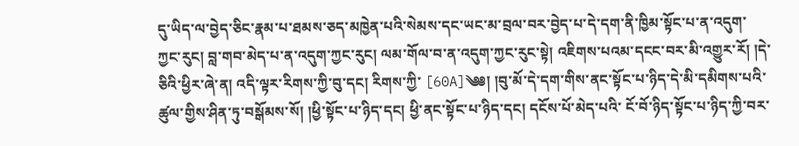དུ་ཡིད་ལ་བྱེད་ཅིང་རྣམ་པ་ཐམས་ཅད་མཁྱེན་པའི་སེམས་དང་ཡང་མ་བྲལ་བར་བྱེད་པ་དེ་དག་ནི་ཁྱིམ་སྟོང་པ་ན་འདུག་ ཀྱང་རུང། བླ་གབ་མེད་པ་ན་འདུག་ཀྱང་རུང། ལམ་གོལ་བ་ན་འདུག་ཀྱང་རུང་སྟེ། འཇིགས་པའམ་དངང་བར་མི་འགྱུར་རོ། །དེ་ཅིའི་ཕྱིར་ཞེ་ན། འདི་ལྟར་རིགས་ཀྱི་བུ་དང། རིགས་ཀྱི་ [60A]༄༅། །བུ་མོ་དེ་དག་གིས་ནང་སྟོང་པ་ཉིད་དེ་མི་དམིགས་པའི་ཚུལ་གྱིས་ཤིན་ཏུ་བསྒོམས་སོ། །ཕྱི་སྟོང་པ་ཉིད་དང། ཕྱི་ནང་སྟོང་པ་ཉིད་དང། དངོས་པོ་མེད་པའི་ ངོ་བོ་ཉིད་སྟོང་པ་ཉིད་ཀྱི་བར་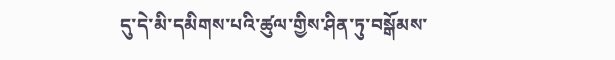དུ་དེ་མི་དམིགས་པའི་ཚུལ་གྱིས་ཤིན་ཏུ་བསྒོམས་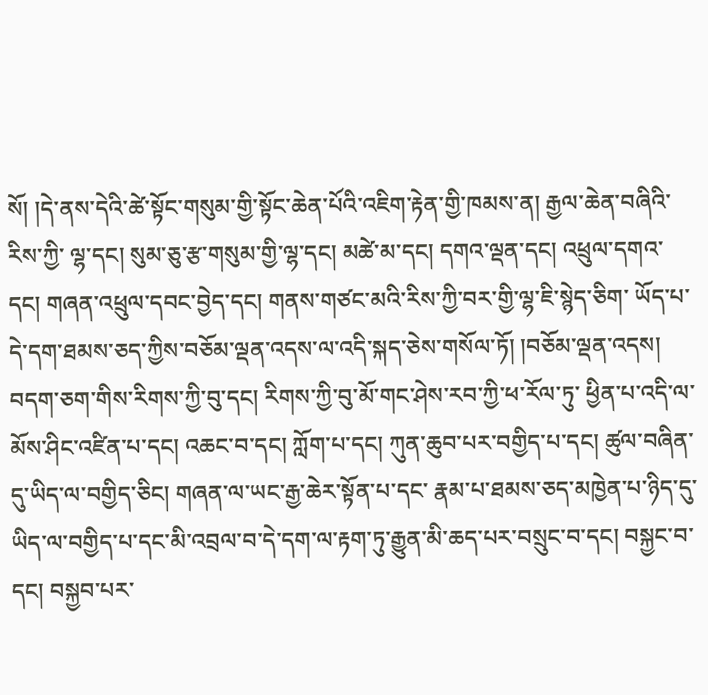སོ། །དེ་ནས་དེའི་ཚེ་སྟོང་གསུམ་གྱི་སྟོང་ཆེན་པོའི་འཇིག་རྟེན་གྱི་ཁམས་ན། རྒྱལ་ཆེན་བཞིའི་རིས་ཀྱི་ ལྷ་དང། སུམ་ཅུ་རྩ་གསུམ་གྱི་ལྷ་དང། མཚེ་མ་དང། དགའ་ལྡན་དང། འཕྲུལ་དགའ་དང། གཞན་འཕྲུལ་དབང་བྱེད་དང། གནས་གཙང་མའི་རིས་ཀྱི་བར་གྱི་ལྷ་ཇི་སྙེད་ཅིག་ ཡོད་པ་དེ་དག་ཐམས་ཅད་ཀྱིས་བཅོམ་ལྡན་འདས་ལ་འདི་སྐད་ཅེས་གསོལ་ཏོ། །བཅོམ་ལྡན་འདས། བདག་ཅག་གིས་རིགས་ཀྱི་བུ་དང། རིགས་ཀྱི་བུ་མོ་གང་ཤེས་རབ་ཀྱི་ཕ་རོལ་ཏུ་ ཕྱིན་པ་འདི་ལ་མོས་ཤིང་འཛིན་པ་དང། འཆང་བ་དང། ཀློག་པ་དང། ཀུན་ཆུབ་པར་བགྱིད་པ་དང། ཚུལ་བཞིན་དུ་ཡིད་ལ་བགྱིད་ཅིང། གཞན་ལ་ཡང་རྒྱ་ཆེར་སྟོན་པ་དང་ རྣམ་པ་ཐམས་ཅད་མཁྱེན་པ་ཉིད་དུ་ཡིད་ལ་བགྱིད་པ་དང་མི་འབྲལ་བ་དེ་དག་ལ་རྟག་ཏུ་རྒྱུན་མི་ཆད་པར་བསྲུང་བ་དང། བསྐྱང་བ་དང། བསྐྱབ་པར་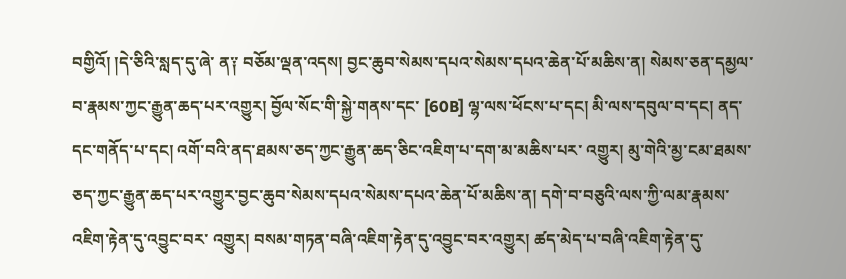བགྱིའོ། །དེ་ཅིའི་སླད་དུ་ཞེ་ ན༑ བཅོམ་ལྡན་འདས། བྱང་ཆུབ་སེམས་དཔའ་སེམས་དཔའ་ཆེན་པོ་མཆིས་ན། སེམས་ཅན་དམྱལ་བ་རྣམས་ཀྱང་རྒྱུན་ཆད་པར་འགྱུར། བྱོལ་སོང་གི་སྐྱེ་གནས་དང་ [60B] ལྷ་ལས་ཕོངས་པ་དང། མི་ལས་དབུལ་བ་དང། ནད་དང་གནོད་པ་དང། འགོ་བའི་ནད་ཐམས་ཅད་ཀྱང་རྒྱུན་ཆད་ཅིང་འཇིག་པ་དག་མ་མཆིས་པར་ འགྱུར། མུ་གེའི་མྱ་ངམ་ཐམས་ཅད་ཀྱང་རྒྱུན་ཆད་པར་འགྱུར་བྱང་ཆུབ་སེམས་དཔའ་སེམས་དཔའ་ཆེན་པོ་མཆིས་ན། དགེ་བ་བཅུའི་ལས་ཀྱི་ལམ་རྣམས་འཇིག་རྟེན་དུ་འབྱུང་བར་ འགྱུར། བསམ་གཏན་བཞི་འཇིག་རྟེན་དུ་འབྱུང་བར་འགྱུར། ཚད་མེད་པ་བཞི་འཇིག་རྟེན་དུ་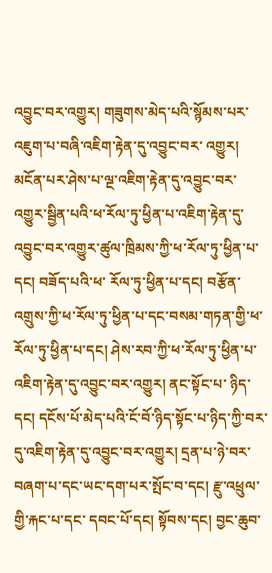འབྱུང་བར་འགྱུར། གཟུགས་མེད་པའི་སྙོམས་པར་འཇུག་པ་བཞི་འཇིག་རྟེན་དུ་འབྱུང་བར་ འགྱུར། མངོན་པར་ཤེས་པ་ལྔ་འཇིག་རྟེན་དུ་འབྱུང་བར་འགྱུར་སྦྱིན་པའི་ཕ་རོལ་ཏུ་ཕྱིན་པ་འཇིག་རྟེན་དུ་འབྱུང་བར་འགྱུར་ཚུལ་ཁྲིམས་ཀྱི་ཕ་རོལ་ཏུ་ཕྱིན་པ་དང། བཟོད་པའི་ཕ་ རོལ་ཏུ་ཕྱིན་པ་དང། བརྩོན་འགྲུས་ཀྱི་ཕ་རོལ་ཏུ་ཕྱིན་པ་དང་བསམ་གཏན་གྱི་ཕ་རོལ་ཏུ་ཕྱིན་པ་དང། ཤེས་རབ་ཀྱི་ཕ་རོལ་ཏུ་ཕྱིན་པ་འཇིག་རྟེན་དུ་འབྱུང་བར་འགྱུར། ནང་སྟོང་པ་ ཉིད་དང། དངོས་པོ་མེད་པའི་ངོ་བོ་ཉིད་སྟོང་པ་ཉིད་ཀྱི་བར་དུ་འཇིག་རྟེན་དུ་འབྱུང་བར་འགྱུར། དྲན་པ་ཉེ་བར་བཞག་པ་དང་ཡང་དག་པར་སྤོང་བ་དང། རྫུ་འཕྲུལ་གྱི་རྐང་པ་དང་ དབང་པོ་དང། སྟོབས་དང། བྱང་ཆུབ་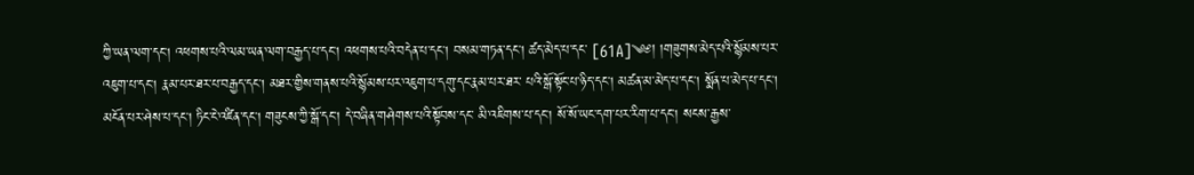ཀྱི་ཡན་ལག་དང། འཕགས་པའི་ལམ་ཡན་ལག་བརྒྱད་པ་དང། འཕགས་པའི་བདེན་པ་དང། བསམ་གཏན་དང། ཚད་མེད་པ་དང་ [61A]༄༅། །གཟུགས་མེད་པའི་སྙོམས་པར་འཇུག་པ་དང། རྣམ་པར་ཐར་པ་བརྒྱད་དང། མཐར་གྱིས་གནས་པའི་སྙོམས་པར་འཇུག་པ་དགུ་དང་རྣམ་པར་ཐར་ པའི་སྒོ་སྟོང་པ་ཉིད་དང། མཚན་མ་མེད་པ་དང། སྨོན་པ་མེད་པ་དང། མངོན་པར་ཤེས་པ་དང། ཏིང་ངེ་འཛིན་དང། གཟུངས་ཀྱི་སྒོ་དང། དེ་བཞིན་གཤེགས་པའི་སྟོབས་དང་ མི་འཇིགས་པ་དང། སོ་སོ་ཡང་དག་པར་རིག་པ་དང། སངས་རྒྱས་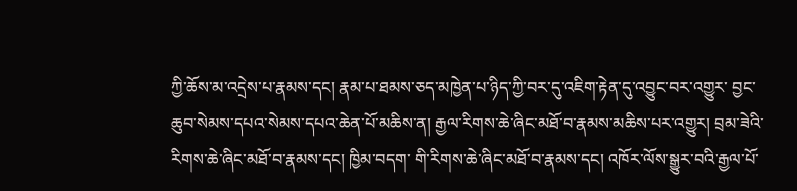ཀྱི་ཆོས་མ་འདྲེས་པ་རྣམས་དང། རྣམ་པ་ཐམས་ཅད་མཁྱེན་པ་ཉིད་ཀྱི་བར་དུ་འཇིག་རྟེན་དུ་འབྱུང་བར་འགྱུར་ བྱང་ཆུབ་སེམས་དཔའ་སེམས་དཔའ་ཆེན་པོ་མཆིས་ན། རྒྱལ་རིགས་ཆེ་ཞིང་མཐོ་བ་རྣམས་མཆིས་པར་འགྱུར། བྲམ་ཟེའི་རིགས་ཆེ་ཞིང་མཐོ་བ་རྣམས་དང། ཁྱིམ་བདག་ གི་རིགས་ཆེ་ཞིང་མཐོ་བ་རྣམས་དང། འཁོར་ལོས་སྒྱུར་བའི་རྒྱལ་པོ་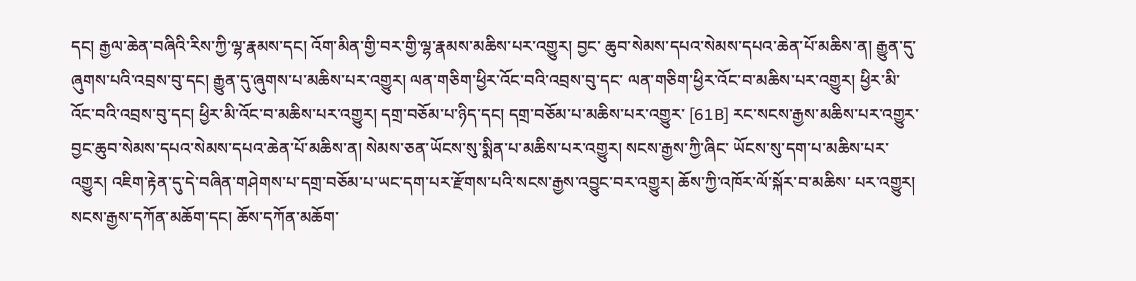དང། རྒྱལ་ཆེན་བཞིའི་རིས་ཀྱི་ལྷ་རྣམས་དང། འོག་མིན་གྱི་བར་གྱི་ལྷ་རྣམས་མཆིས་པར་འགྱུར། བྱང་ ཆུབ་སེམས་དཔའ་སེམས་དཔའ་ཆེན་པོ་མཆིས་ན། རྒྱུན་དུ་ཞུགས་པའི་འབྲས་བུ་དང། རྒྱུན་དུ་ཞུགས་པ་མཆིས་པར་འགྱུར། ལན་གཅིག་ཕྱིར་འོང་བའི་འབྲས་བུ་དང་ ལན་གཅིག་ཕྱིར་འོང་བ་མཆིས་པར་འགྱུར། ཕྱིར་མི་འོང་བའི་འབྲས་བུ་དང། ཕྱིར་མི་འོང་བ་མཆིས་པར་འགྱུར། དགྲ་བཅོམ་པ་ཉིད་དང། དགྲ་བཅོམ་པ་མཆིས་པར་འགྱུར་ [61B] རང་སངས་རྒྱས་མཆིས་པར་འགྱུར་བྱང་ཆུབ་སེམས་དཔའ་སེམས་དཔའ་ཆེན་པོ་མཆིས་ན། སེམས་ཅན་ཡོངས་སུ་སྨིན་པ་མཆིས་པར་འགྱུར། སངས་རྒྱས་ཀྱི་ཞིང་ ཡོངས་སུ་དག་པ་མཆིས་པར་འགྱུར། འཇིག་རྟེན་དུ་དེ་བཞིན་གཤེགས་པ་དགྲ་བཅོམ་པ་ཡང་དག་པར་རྫོགས་པའི་སངས་རྒྱས་འབྱུང་བར་འགྱུར། ཆོས་ཀྱི་འཁོར་ལོ་སྐོར་བ་མཆིས་ པར་འགྱུར། སངས་རྒྱས་དཀོན་མཆོག་དང། ཆོས་དཀོན་མཆོག་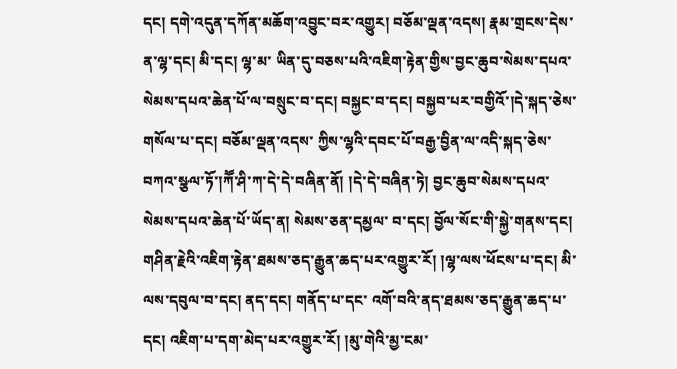དང། དགེ་འདུན་དཀོན་མཆོག་འབྱུང་བར་འགྱུར། བཅོམ་ལྡན་འདས། རྣམ་གྲངས་དེས་ན་ལྷ་དང། མི་དང། ལྷ་མ་ ཡིན་དུ་བཅས་པའི་འཇིག་རྟེན་གྱིས་བྱང་ཆུབ་སེམས་དཔའ་སེམས་དཔའ་ཆེན་པོ་ལ་བསྲུང་བ་དང། བསྐྱང་བ་དང། བསྐྱབ་པར་བགྱིའོ་།དེ་སྐད་ཅེས་གསོལ་པ་དང། བཅོམ་ལྡན་འདས་ ཀྱིས་ལྷའི་དབང་པོ་བརྒྱ་བྱིན་ལ་འདི་སྐད་ཅེས་བཀའ་སྩལ་ཏོ་།ཀཽ་ཤི་ཀ་དེ་དེ་བཞིན་ནོ། །དེ་དེ་བཞིན་ཏེ། བྱང་ཆུབ་སེམས་དཔའ་སེམས་དཔའ་ཆེན་པོ་ཡོད་ན། སེམས་ཅན་དམྱལ་ བ་དང། བྱོལ་སོང་གི་སྐྱེ་གནས་དང། གཤིན་རྗེའི་འཇིག་རྟེན་ཐམས་ཅད་རྒྱུན་ཆད་པར་འགྱུར་རོ། །ལྷ་ལས་ཕོངས་པ་དང། མི་ལས་དབུལ་བ་དང། ནད་དང། གནོད་པ་དང་ འགོ་བའི་ནད་ཐམས་ཅད་རྒྱུན་ཆད་པ་དང། འཇིག་པ་དག་མེད་པར་འགྱུར་རོ། །མུ་གེའི་མྱ་ངམ་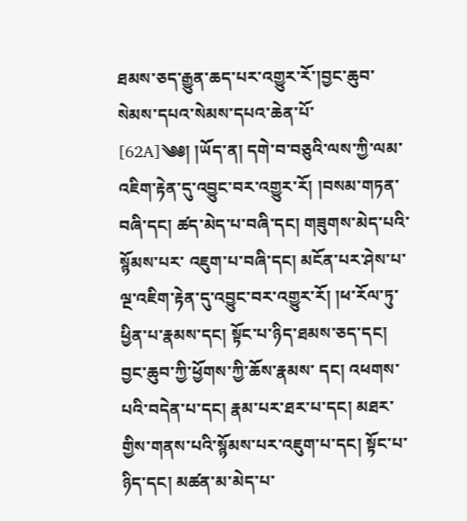ཐམས་ཅད་རྒྱུན་ཆད་པར་འགྱུར་རོ་།བྱང་ཆུབ་སེམས་དཔའ་སེམས་དཔའ་ཆེན་པོ་ [62A]༄༅། །ཡོད་ན། དགེ་བ་བཅུའི་ལས་ཀྱི་ལམ་འཇིག་རྟེན་དུ་འབྱུང་བར་འགྱུར་རོ། །བསམ་གཏན་བཞི་དང། ཚད་མེད་པ་བཞི་དང། གཟུགས་མེད་པའི་སྙོམས་པར་ འཇུག་པ་བཞི་དང། མངོན་པར་ཤེས་པ་ལྔ་འཇིག་རྟེན་དུ་འབྱུང་བར་འགྱུར་རོ། །ཕ་རོལ་ཏུ་ཕྱིན་པ་རྣམས་དང། སྟོང་པ་ཉིད་ཐམས་ཅད་དང། བྱང་ཆུབ་ཀྱི་ཕྱོགས་ཀྱི་ཆོས་རྣམས་ དང། འཕགས་པའི་བདེན་པ་དང། རྣམ་པར་ཐར་པ་དང། མཐར་གྱིས་གནས་པའི་སྙོམས་པར་འཇུག་པ་དང། སྟོང་པ་ཉིད་དང། མཚན་མ་མེད་པ་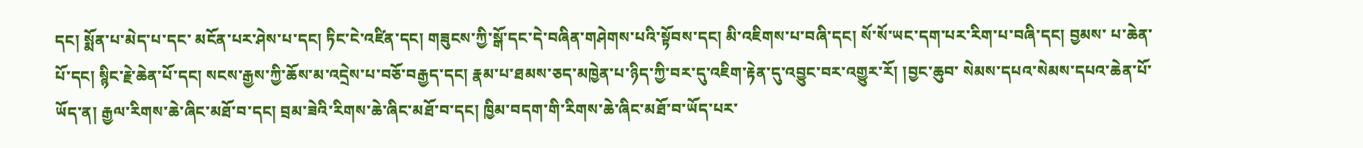དང། སྨོན་པ་མེད་པ་དང་ མངོན་པར་ཤེས་པ་དང། ཏིང་ངེ་འཛིན་དང། གཟུངས་ཀྱི་སྒོ་དང་དེ་བཞིན་གཤེགས་པའི་སྟོབས་དང། མི་འཇིགས་པ་བཞི་དང། སོ་སོ་ཡང་དག་པར་རིག་པ་བཞི་དང། བྱམས་ པ་ཆེན་པོ་དང། སྙིང་རྗེ་ཆེན་པོ་དང། སངས་རྒྱས་ཀྱི་ཆོས་མ་འདྲེས་པ་བཅོ་བརྒྱད་དང། རྣམ་པ་ཐམས་ཅད་མཁྱེན་པ་ཉིད་ཀྱི་བར་དུ་འཇིག་རྟེན་དུ་འབྱུང་བར་འགྱུར་རོ། །བྱང་ཆུབ་ སེམས་དཔའ་སེམས་དཔའ་ཆེན་པོ་ཡོད་ན། རྒྱལ་རིགས་ཆེ་ཞིང་མཐོ་བ་དང། བྲམ་ཟེའི་རིགས་ཆེ་ཞིང་མཐོ་བ་དང། ཁྱིམ་བདག་གི་རིགས་ཆེ་ཞིང་མཐོ་བ་ཡོད་པར་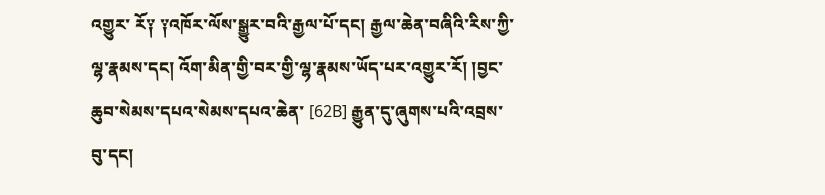འགྱུར་ རོ༑ ༑འཁོར་ལོས་སྒྱུར་བའི་རྒྱལ་པོ་དང། རྒྱལ་ཆེན་བཞིའི་རིས་ཀྱི་ལྷ་རྣམས་དང། འོག་མིན་གྱི་བར་གྱི་ལྷ་རྣམས་ཡོད་པར་འགྱུར་རོ། །བྱང་ཆུབ་སེམས་དཔའ་སེམས་དཔའ་ཆེན་ [62B] རྒྱུན་དུ་ཞུགས་པའི་འབྲས་བུ་དང།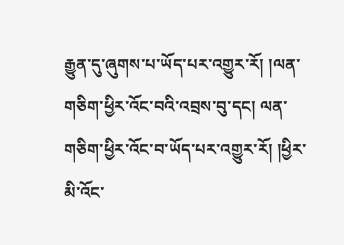རྒྱུན་དུ་ཞུགས་པ་ཡོད་པར་འགྱུར་རོ། །ལན་གཅིག་ཕྱིར་འོང་བའི་འབྲས་བུ་དང། ལན་གཅིག་ཕྱིར་འོང་བ་ཡོད་པར་འགྱུར་རོ། །ཕྱིར་ མི་འོང་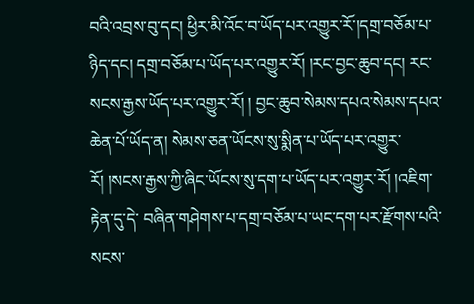བའི་འབྲས་བུ་དང། ཕྱིར་མི་འོང་བ་ཡོད་པར་འགྱུར་རོ་།དགྲ་བཅོམ་པ་ཉིད་དང། དགྲ་བཅོམ་པ་ཡོད་པར་འགྱུར་རོ། །རང་བྱང་ཆུབ་དང། རང་སངས་རྒྱས་ཡོད་པར་འགྱུར་རོ། ། བྱང་ཆུབ་སེམས་དཔའ་སེམས་དཔའ་ཆེན་པོ་ཡོད་ན། སེམས་ཅན་ཡོངས་སུ་སྨིན་པ་ཡོད་པར་འགྱུར་རོ། །སངས་རྒྱས་ཀྱི་ཞིང་ཡོངས་སུ་དག་པ་ཡོད་པར་འགྱུར་རོ། །འཇིག་རྟེན་དུ་དེ་ བཞིན་གཤེགས་པ་དགྲ་བཅོམ་པ་ཡང་དག་པར་རྫོགས་པའི་སངས་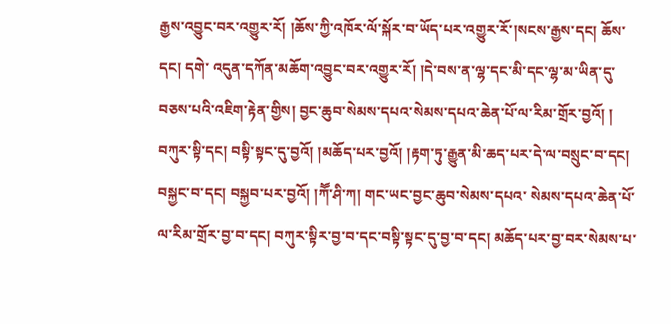རྒྱས་འབྱུང་བར་འགྱུར་རོ། །ཆོས་ཀྱི་འཁོར་ལོ་སྐོར་བ་ཡོད་པར་འགྱུར་རོ་།སངས་རྒྱས་དང། ཆོས་དང། དགེ་ འདུན་དཀོན་མཆོག་འབྱུང་བར་འགྱུར་རོ། །དེ་བས་ན་ལྷ་དང་མི་དང་ལྷ་མ་ཡིན་དུ་བཅས་པའི་འཇིག་རྟེན་གྱིས། བྱང་ཆུབ་སེམས་དཔའ་སེམས་དཔའ་ཆེན་པོ་ལ་རིམ་གྲོར་བྱའོ། ། བཀུར་སྟི་དང། བསྟི་སྟང་དུ་བྱའོ། །མཆོད་པར་བྱའོ། །རྟག་ཏུ་རྒྱུན་མི་ཆད་པར་དེ་ལ་བསྲུང་བ་དང། བསྐྱང་བ་དང། བསྐྱབ་པར་བྱའོ། །ཀཽ་ཤི་ཀ། གང་ཡང་བྱང་ཆུབ་སེམས་དཔའ་ སེམས་དཔའ་ཆེན་པོ་ལ་རིམ་གྲོར་བྱ་བ་དང། བཀུར་སྟིར་བྱ་བ་དང་བསྟི་སྟང་དུ་བྱ་བ་དང། མཆོད་པར་བྱ་བར་སེམས་པ་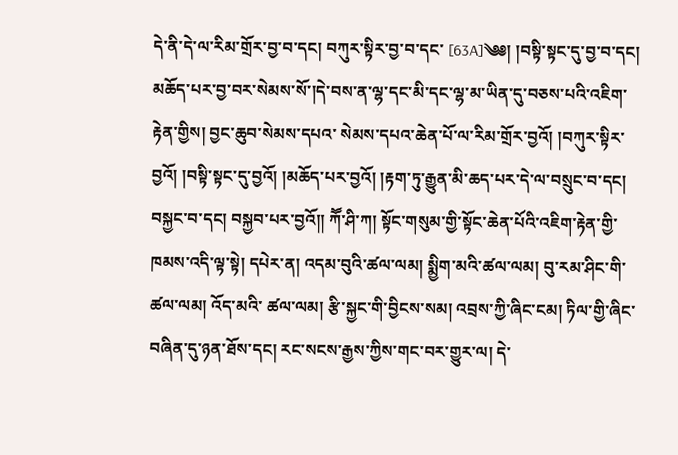དེ་ནི་དེ་ལ་རིམ་གྲོར་བྱ་བ་དང། བཀུར་སྟིར་བྱ་བ་དང་ [63A]༄༅། །བསྟི་སྟང་དུ་བྱ་བ་དང། མཆོད་པར་བྱ་བར་སེམས་སོ་།དེ་བས་ན་ལྷ་དང་མི་དང་ལྷ་མ་ཡིན་དུ་བཅས་པའི་འཇིག་རྟེན་གྱིས། བྱང་ཆུབ་སེམས་དཔའ་ སེམས་དཔའ་ཆེན་པོ་ལ་རིམ་གྲོར་བྱའོ། །བཀུར་སྟིར་བྱའོ། །བསྟི་སྟང་དུ་བྱའོ། །མཆོད་པར་བྱའོ། །རྟག་ཏུ་རྒྱུན་མི་ཆད་པར་དེ་ལ་བསྲུང་བ་དང། བསྐྱང་བ་དང། བསྐྱབ་པར་བྱའོ།། ཀཽ་ཤི་ཀ། སྟོང་གསུམ་གྱི་སྟོང་ཆེན་པོའི་འཇིག་རྟེན་གྱི་ཁམས་འདི་ལྟ་སྟེ། དཔེར་ན། འདམ་བུའི་ཚལ་ལམ། སྨྱིག་མའི་ཚལ་ལམ། བུ་རམ་ཤིང་གི་ཚལ་ལམ། འོད་མའི་ ཚལ་ལམ། རྩི་སྐྱང་གི་བྱིངས་སམ། འབྲས་ཀྱི་ཞིང་ངམ། ཏིལ་གྱི་ཞིང་བཞིན་དུ་ཉན་ཐོས་དང། རང་སངས་རྒྱས་ཀྱིས་གང་བར་གྱུར་ལ། དེ་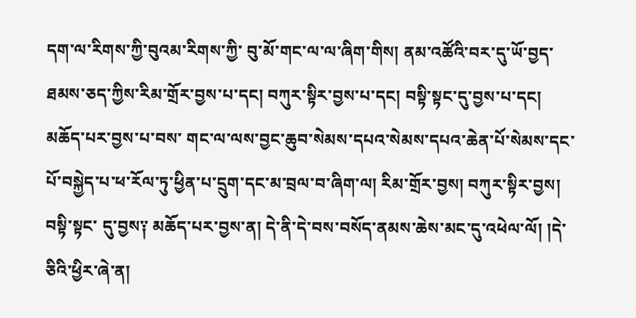དག་ལ་རིགས་ཀྱི་བུའམ་རིགས་ཀྱི་ བུ་མོ་གང་ལ་ལ་ཞིག་གིས། ནམ་འཚོའི་བར་དུ་ཡོ་བྱད་ཐམས་ཅད་ཀྱིས་རིམ་གྲོར་བྱས་པ་དང། བཀུར་སྟིར་བྱས་པ་དང། བསྟི་སྟང་དུ་བྱས་པ་དང། མཆོད་པར་བྱས་པ་བས་ གང་ལ་ལས་བྱང་ཆུབ་སེམས་དཔའ་སེམས་དཔའ་ཆེན་པོ་སེམས་དང་པོ་བསྐྱེད་པ་ཕ་རོལ་ཏུ་ཕྱིན་པ་དྲུག་དང་མ་བྲལ་བ་ཞིག་ལ། རིམ་གྲོར་བྱས། བཀུར་སྟིར་བྱས། བསྟི་སྟང་ དུ་བྱས༑ མཆོད་པར་བྱས་ན། དེ་ནི་དེ་བས་བསོད་ནམས་ཆེས་མང་དུ་འཕེལ་ལོ། །དེ་ཅིའི་ཕྱིར་ཞེ་ན།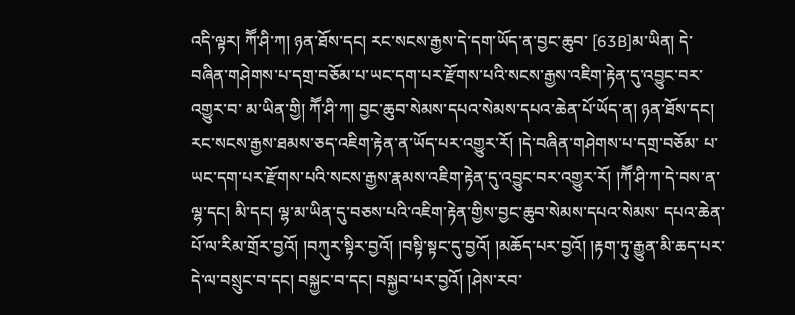འདི་ལྟར། ཀཽ་ཤི་ཀ། ཉན་ཐོས་དང། རང་སངས་རྒྱས་དེ་དག་ཡོད་ན་བྱང་ཆུབ་ [63B]མ་ཡིན། དེ་བཞིན་གཤེགས་པ་དགྲ་བཅོམ་པ་ཡང་དག་པར་རྫོགས་པའི་སངས་རྒྱས་འཇིག་རྟེན་དུ་འབྱུང་བར་འགྱུར་བ་ མ་ཡིན་གྱི། ཀཽ་ཤི་ཀ། བྱང་ཆུབ་སེམས་དཔའ་སེམས་དཔའ་ཆེན་པོ་ཡོད་ན། ཉན་ཐོས་དང། རང་སངས་རྒྱས་ཐམས་ཅད་འཇིག་རྟེན་ན་ཡོད་པར་འགྱུར་རོ། །དེ་བཞིན་གཤེགས་པ་དགྲ་བཅོམ་ པ་ཡང་དག་པར་རྫོགས་པའི་སངས་རྒྱས་རྣམས་འཇིག་རྟེན་དུ་འབྱུང་བར་འགྱུར་རོ། །ཀཽ་ཤི་ཀ་དེ་བས་ན་ལྷ་དང། མི་དང། ལྷ་མ་ཡིན་དུ་བཅས་པའི་འཇིག་རྟེན་གྱིས་བྱང་ཆུབ་སེམས་དཔའ་སེམས་ དཔའ་ཆེན་པོ་ལ་རིམ་གྲོར་བྱའོ། །བཀུར་སྟིར་བྱའོ། །བསྟི་སྟང་དུ་བྱའོ། །མཆོད་པར་བྱའོ། །རྟག་ཏུ་རྒྱུན་མི་ཆད་པར་དེ་ལ་བསྲུང་བ་དང། བསྐྱང་བ་དང། བསྐྱབ་པར་བྱའོ། །ཤེས་རབ་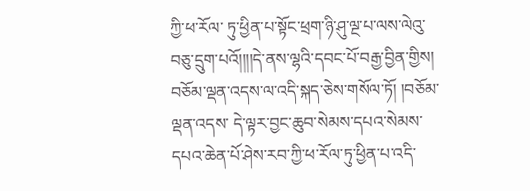ཀྱི་ཕ་རོལ་ ཏུ་ཕྱིན་པ་སྟོང་ཕྲག་ཉི་ཤུ་ལྔ་པ་ལས་ལེའུ་བཅུ་དྲུག་པའོ།།།།དེ་ནས་ལྷའི་དབང་པོ་བརྒྱ་བྱིན་གྱིས། བཅོམ་ལྡན་འདས་ལ་འདི་སྐད་ཅེས་གསོལ་ཏོ། །བཅོམ་ལྡན་འདས་ དེ་ལྟར་བྱང་ཆུབ་སེམས་དཔའ་སེམས་དཔའ་ཆེན་པོ་ཤེས་རབ་ཀྱི་ཕ་རོལ་ཏུ་ཕྱིན་པ་འདི་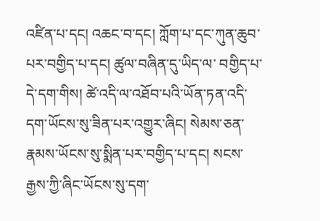འཛིན་པ་དང། འཆང་བ་དང། ཀློག་པ་དང་ཀུན་ཆུབ་པར་བགྱིད་པ་དང། ཚུལ་བཞིན་དུ་ཡིད་ལ་ བགྱིད་པ་དེ་དག་གིས། ཚེ་འདི་ལ་འཐོབ་པའི་ཡོན་ཏན་འདི་དག་ཡོངས་སུ་ཟིན་པར་འགྱུར་ཞིང། སེམས་ཅན་རྣམས་ཡོངས་སུ་སྨིན་པར་བགྱིད་པ་དང། སངས་རྒྱས་ཀྱི་ཞིང་ཡོངས་སུ་དག་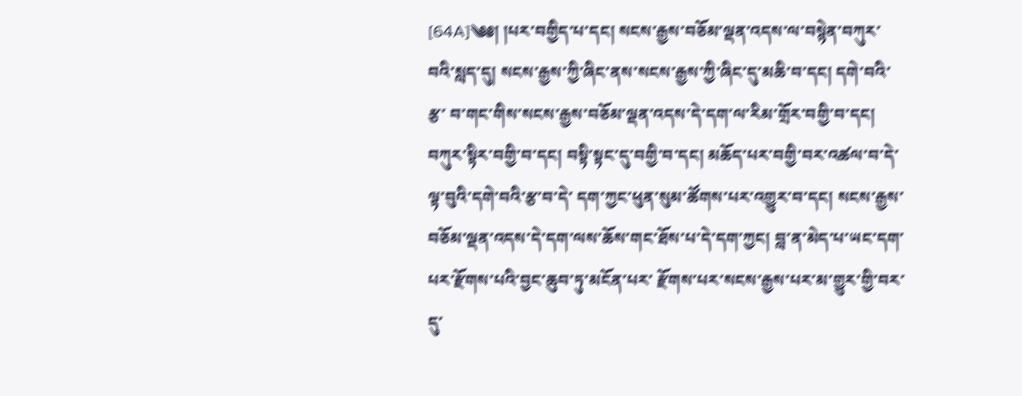[64A]༄༅། །པར་བགྱིད་པ་དང། སངས་རྒྱས་བཅོམ་ལྡན་འདས་ལ་བསྙེན་བཀུར་བའི་སླད་དུ། སངས་རྒྱས་ཀྱི་ཞིང་ནས་སངས་རྒྱས་ཀྱི་ཞིང་དུ་མཆི་བ་དང། དགེ་བའི་རྩ་ བ་གང་གིས་སངས་རྒྱས་བཅོམ་ལྡན་འདས་དེ་དག་ལ་རིམ་གྲོར་བགྱི་བ་དང། བཀུར་སྟིར་བགྱི་བ་དང། བསྟི་སྟང་དུ་བགྱི་བ་དང། མཆོད་པར་བགྱི་བར་འཚལ་བ་དེ་ལྟ་བུའི་དགེ་བའི་རྩ་བ་དེ་ དག་ཀྱང་ཕུན་སུམ་ཚོགས་པར་འགྱུར་བ་དང། སངས་རྒྱས་བཅོམ་ལྡན་འདས་དེ་དག་ལས་ཆོས་གང་ཐོས་པ་དེ་དག་ཀྱང། བླ་ན་མེད་པ་ཡང་དག་པར་རྫོགས་པའི་བྱང་ཆུབ་ཏུ་མངོན་པར་ རྫོགས་པར་སངས་རྒྱས་པར་མ་གྱུར་གྱི་བར་དུ་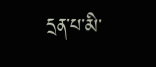དྲན་པ་མི་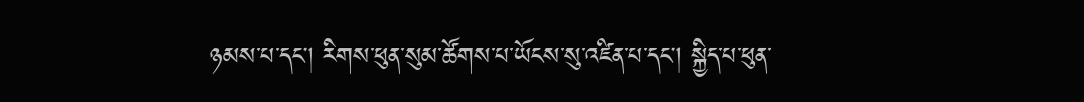ཉམས་པ་དང། རིགས་ཕུན་སུམ་ཚོགས་པ་ཡོངས་སུ་འཛིན་པ་དང། སྐྱིད་པ་ཕུན་